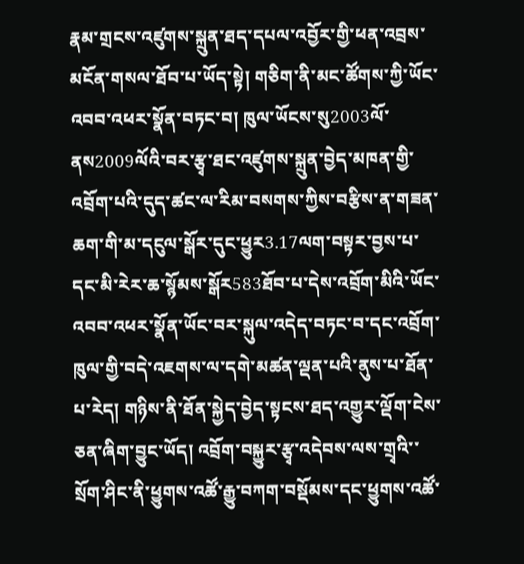རྣམ་གྲངས་འཛུགས་སྐྲུན་ཐད་དཔལ་འབྱོར་གྱི་ཕན་འབྲས་མངོན་གསལ་ཐོབ་པ་ཡོད་སྟེ། གཅིག་ནི་མང་ཚོགས་ཀྱི་ཡོང་འབབ་འཕར་སྣོན་བཏང་བ། ཁུལ་ཡོངས་སུ2003ལོ་ནས2009ལོའི་བར་རྩྭ་ཐང་འཛུགས་སྐྲུན་བྱེད་མཁན་གྱི་འབྲོག་པའི་དུད་ཚང་ལ་རིམ་བསགས་ཀྱིས་བརྩིས་ན་གཟན་ཆག་གི་མ་དངུལ་སྒོར་དུང་ཕྱུར3.17ལག་བསྟར་བྱས་པ་དང་མི་རེར་ཆ་སྙོམས་སྒོར583ཐོབ་པ་དེས་འབྲོག་མིའི་ཡོང་འབབ་འཕར་སྣོན་ཡོང་བར་སྐུལ་འདེད་བཏང་བ་དང་འབྲོག་ཁུལ་གྱི་བདེ་འཇགས་ལ་དགེ་མཚན་ལྡན་པའི་ནུས་པ་ཐོན་པ་རེད། གཉིས་ནི་ཐོན་སྐྱེད་བྱེད་སྟངས་ཐད་འགྱུར་ལྡོག་ངེས་ཅན་ཞིག་བྱུང་ཡོད། འབྲོག་བསྐྱུར་རྩྭ་འདེབས་ལས་གྲྭའི་་སྲོག་ཤིང་ནི་ཕྱུགས་འཚོ་རྒྱུ་བཀག་བསྡོམས་དང་ཕྱུགས་འཚོ་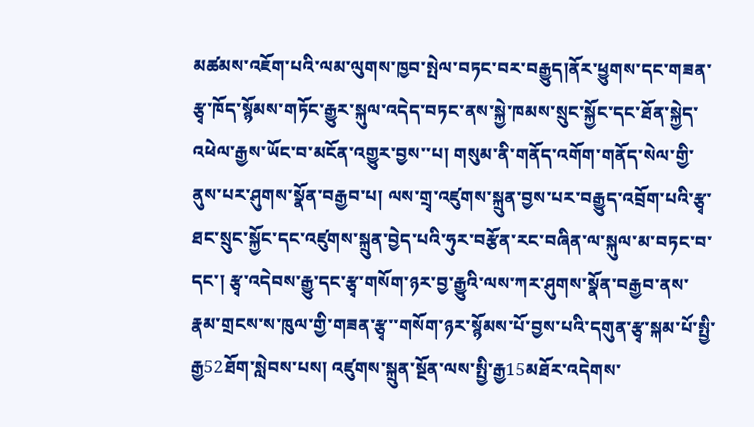མཚམས་འཇོག་པའི་ལམ་ལུགས་ཁྱབ་སྤེལ་བཏང་བར་བརྒྱུད།ནོར་ཕྱུགས་དང་གཟན་རྩྭ་ཁོད་སྙོམས་གཏོང་རྒྱུར་སྐུལ་འདེད་བཏང་ནས་སྐྱེ་ཁམས་སྲུང་སྐྱོང་དང་ཐོན་སྐྱེད་འཕེལ་རྒྱས་ཡོང་བ་མངོན་འགྱུར་བྱས་་པ། གསུམ་ནི་གནོད་འགོག་གནོད་སེལ་གྱི་ནུས་པར་ཤུགས་སྣོན་བརྒྱབ་པ། ལས་གྲྭ་འཛུགས་སྐྲུན་བྱས་པར་བརྒྱུད་འབྲོག་པའི་རྩྭ་ཐང་སྲུང་སྐྱོང་དང་འཛུགས་སྐྲུན་བྱེད་པའི་ཧུར་བརྩོན་རང་བཞིན་ལ་སྐུལ་མ་བཏང་བ་དང་། རྩྭ་འདེབས་རྒྱུ་དང་རྩྭ་གསོག་ཉར་བྱ་རྒྱུའི་ལས་ཀར་ཤུགས་སྣོན་བརྒྱབ་ནས་རྣམ་གྲངས་ས་ཁུལ་གྱི་གཟན་རྩྭ་་གསོག་ཉར་སྙོམས་པོ་བྱས་པའི་དགུན་རྩྭ་སྐམ་པོ་སྤྱི་རྒྱ52ཐོག་སླེབས་པས། འཛུགས་སྐྲུན་སྔོན་ལས་སྤྱི་རྒྱ15མཐོར་འདེགས་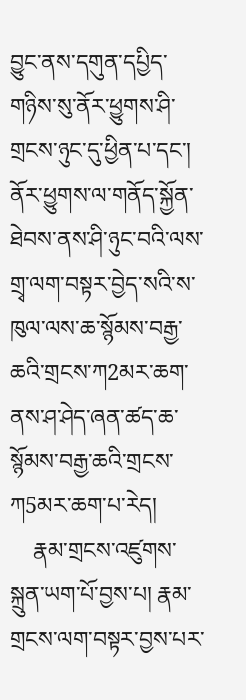བྱུང་ནས་དགུན་དཔྱིད་གཉིས་སུ་ནོར་ཕྱུགས་ཤི་གྲངས་ཉུང་དུ་ཕྱིན་པ་དང་། ནོར་ཕྱུགས་ལ་གནོད་སྐྱོན་ཐེབས་ནས་ཤི་ཉུང་བའི་ལས་གྲྭ་ལག་བསྟར་བྱེད་སའི་ས་ཁུལ་ལས་ཆ་སྙོམས་བརྒྱ་ཆའི་གྲངས་ཀ2མར་ཆག་ནས་ཤ་ཤེད་ཞན་ཚད་ཆ་སྙོམས་བརྒྱ་ཆའི་གྲངས་ཀ5མར་ཆག་པ་རེད།
    རྣམ་གྲངས་འཛུགས་སྐྲུན་ཡག་པོ་བྱས་པ། རྣམ་གྲངས་ལག་བསྟར་བྱས་པར་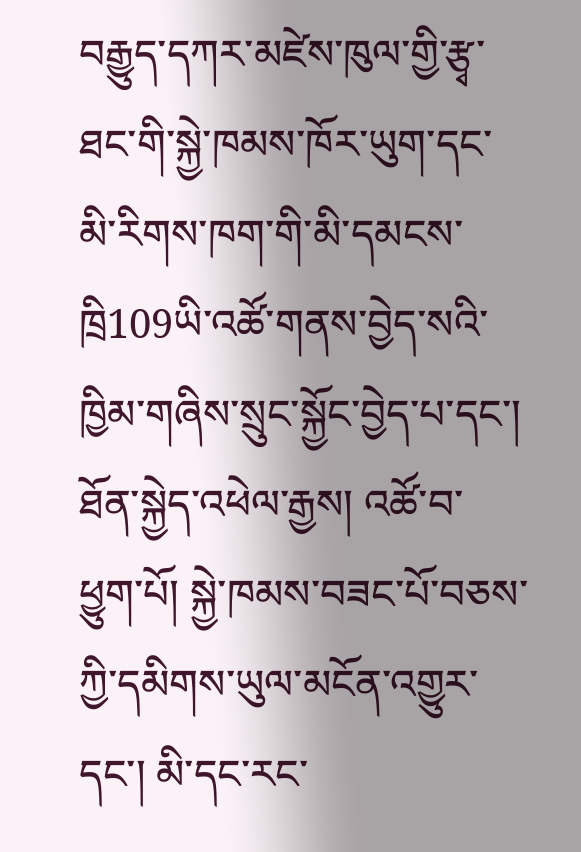བརྒྱུད་དཀར་མཛེས་ཁུལ་གྱི་རྩྭ་ཐང་གི་སྐྱེ་ཁམས་ཁོར་ཡུག་དང་མི་རིགས་ཁག་གི་མི་དམངས་ཁྲི109ཡི་འཚོ་གནས་བྱེད་སའི་ཁྱིམ་གཞིས་སྲུང་སྐྱོང་བྱེད་པ་དང་། ཐོན་སྐྱེད་འཕེལ་རྒྱས། འཚོ་བ་ཕྱུག་པོ། སྐྱེ་ཁམས་བཟང་པོ་བཅས་ཀྱི་དམིགས་ཡུལ་མངོན་འགྱུར་དང་། མི་དང་རང་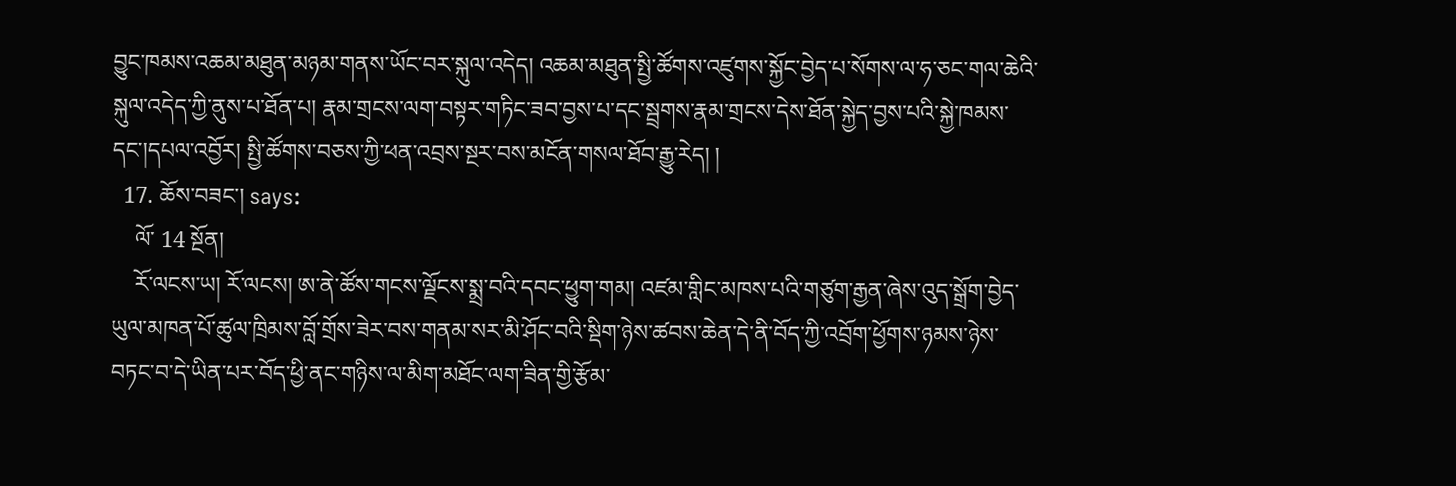བྱུང་ཁམས་འཆམ་མཐུན་མཉམ་གནས་ཡོང་བར་སྐུལ་འདེད། འཆམ་མཐུན་སྤྱི་ཚོགས་འཛུགས་སྐྱོང་བྱེད་པ་སོགས་ལ་ཧ་ཅང་གལ་ཆེའི་སྐུལ་འདེད་ཀྱི་ནུས་པ་ཐོན་པ། རྣམ་གྲངས་ལག་བསྟར་གཏིང་ཟབ་བྱས་པ་དང་སྦྲགས་རྣམ་གྲངས་དེས་ཐོན་སྐྱེད་བྱས་པའི་སྐྱེ་ཁམས་དང་།དཔལ་འབྱོར། སྤྱི་ཚོགས་བཅས་ཀྱི་ཕན་འབྲས་སྔར་བས་མངོན་གསལ་ཐོབ་རྒྱུ་རེད། །
  17. ཆོས་བཟང་། says:
    ལོ་ 14 སྔོན།
    རོ་ལངས་ཡ། རོ་ལངས། ཨ་ནེ་ཚོས་གངས་ལྗོངས་སྨྲ་བའི་དབང་ཕྱུག་གམ། འཛམ་གླིང་མཁས་པའི་གཙུག་རྒྱན་ཞེས་འུད་སྒྲོག་བྱེད་ཡུལ་མཁན་པོ་ཚུལ་ཁྲིམས་བློ་གྲོས་ཟེར་བས་གནམ་སར་མི་ཤོང་བའི་སྡིག་ཉེས་ཚབས་ཆེན་དེ་ནི་བོད་ཀྱི་འབྲོག་ཕྱོགས་ཉམས་ཉེས་བཏང་བ་དེ་ཡིན་པར་བོད་ཕྱི་ནང་གཉིས་ལ་མིག་མཐོང་ལག་ཟིན་གྱི་རྩོམ་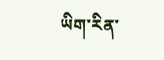ཡིག་རིན་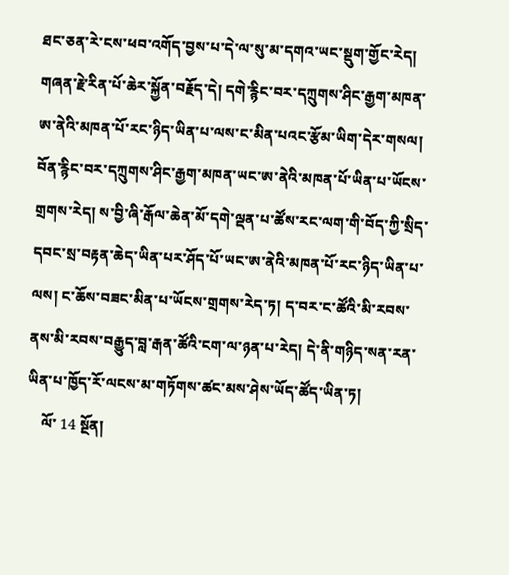ཐང་ཅན་རེ་ངས་ཕབ་འགོད་བྱས་པ་དེ་ལ་སུ་མ་དགའ་ཡང་སྡུག་གྱོང་རེད། གཞན་རྗེ་རིན་པོ་ཆེར་སྐྱོན་བརྗོད་དེ། དགེ་རྙིང་བར་དཀྲུགས་ཤིང་རྒྱག་མཁན་ཨ་ནེའི་མཁན་པོ་རང་ཉིད་ཡིན་པ་ལས་ང་མིན་པའང་རྩོམ་ཡིག་དེར་གསལ། བོན་རྙིང་བར་དཀྲུགས་ཤིང་རྒྱག་མཁན་ཡང་ཨ་ནེའི་མཁན་པོ་ཡིན་པ་ཡོངས་གྲགས་རེད། ས་བྱི་ཞི་རྒོལ་ཆེན་མོ་དགེ་ལྡན་པ་ཚོས་རང་ལག་གི་བོད་ཀྱི་སྲིད་དབང་སྲ་བརྟན་ཆེད་ཡིན་པར་ཤོད་པོ་ཡང་ཨ་ནེའི་མཁན་པོ་རང་ཉིད་ཡིན་པ་ལས། ང་ཆོས་བཟང་མིན་པ་ཡོངས་གྲགས་རེད་ཏ། ད་བར་ང་ཚོའི་མི་རབས་ནས་མི་རབས་བརྒྱུད་བླ་རྒན་ཚོའི་ངག་ལ་ཉན་པ་རེད། དེ་ནི་གཉིད་སན་རན་ཡིན་པ་ཁྱོད་རོ་ལངས་མ་གཏོགས་ཚང་མས་ཤེས་ཡོད་ཚོད་ཡིན་ཏ།
    ལོ་ 14 སྔོན།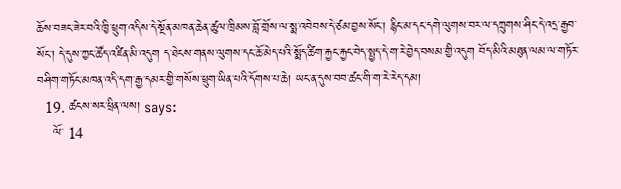ཆོས་བཟང་ཟེར་བའི་ཁྱི་ཕྲུག་འདིས་དེ་སྔོན་མཁན་ཆེན་ཚུལ་ཁྲིམས་བློ་གྲོས་ལ་སྨ་འབེབས་དེ་ཙམ་བྱས་སོང་། རྙིང་མ་དང་དགེ་ལུགས་བར་ལ་དཀྲུགས་ཤིང་དེ་འདྲ་རྒྱབ་སོང་། དེ་དུས་ཀྱང་ཚོད་འཛིན་མི་འདུག ད་ཐེངས་གནས་ལུགས་དང་ཆོ་མེད་པའི་སྨོད་ཚིག་རྐྱང་རྐྱང་བེད་སྤྱད་དེ་ག་རེ་བྱེད་བསམ་གྱི་འདུག བོད་མིའི་མཐུན་ལམ་ལ་གཏོར་བཤིག་གཏོང་མཁན་འདི་དག་རྒྱ་དམར་གྱི་གསོས་ཕྲུག་ཡིན་པའི་དོགས་པ་ཆེ། ཡང་ན་དུས་བབ་ཚང་གི་ག་རེ་རེད་དམ།
  19. ཚངས་སར་ཕྲིན་ལས། says:
    ལོ་ 14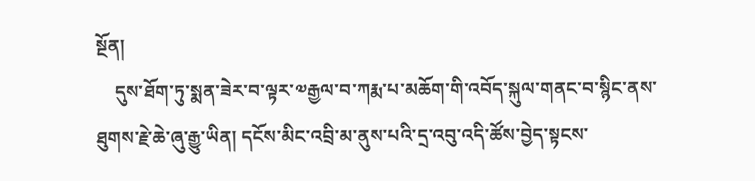སྔོན།
    དུས་ཐོག་ཏུ་སྨན་ཟེར་བ་ལྟར་༧རྒྱལ་བ་ཀརྨ་པ་མཆོག་གི་འབོད་སྐུལ་གནང་བ་སྙིང་ནས་ཐུགས་རྗེ་ཆེ་ཞུ་རྒྱུ་ཡིན། དངོས་མིང་འབྲི་མ་ནུས་པའི་དྲ་འབུ་འདི་ཚོས་བྱེད་སྟངས་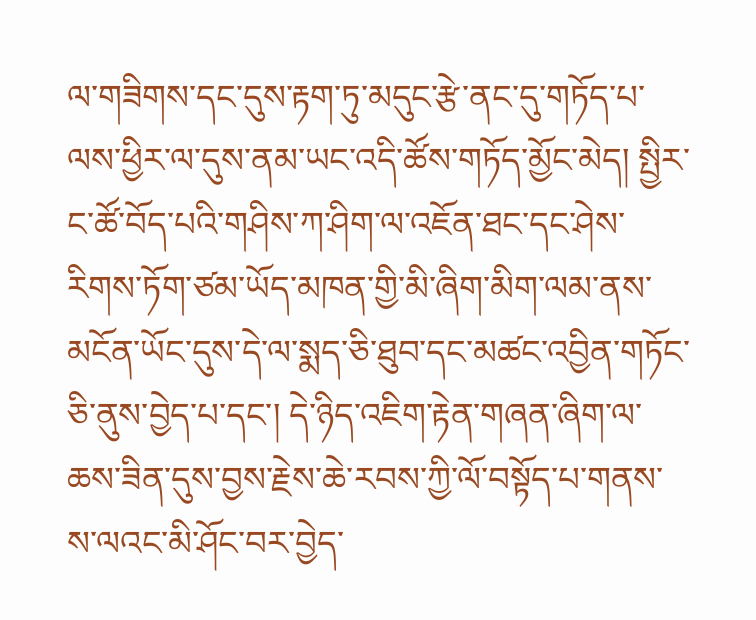ལ་གཟིགས་དང་དུས་རྟག་ཏུ་མདུང་རྩེ་ནང་དུ་གཏོད་པ་ལས་ཕྱིར་ལ་དུས་ནམ་ཡང་འདི་ཚོས་གཏོད་མྱོང་མེད། སྤྱིར་ང་ཚོ་བོད་པའི་གཤིས་ཀ་ཤིག་ལ་འཇོན་ཐང་དང་ཤེས་རིགས་ཏོག་ཙམ་ཡོད་མཁན་གྱི་མི་ཞིག་མིག་ལམ་ནས་མངོན་ཡོང་དུས་དེ་ལ་སྨད་ཅི་ཐུབ་དང་མཚང་འབྱིན་གཏོང་ཅི་ནུས་བྱེད་པ་དང་། དེ་ཉིད་འཇིག་རྟེན་གཞན་ཞིག་ལ་ཆས་ཟིན་དུས་བྱས་རྗེས་ཆེ་རབས་ཀྱི་ལོ་བསྟོད་པ་གནས་ས་ལའང་མི་ཤོང་བར་བྱེད་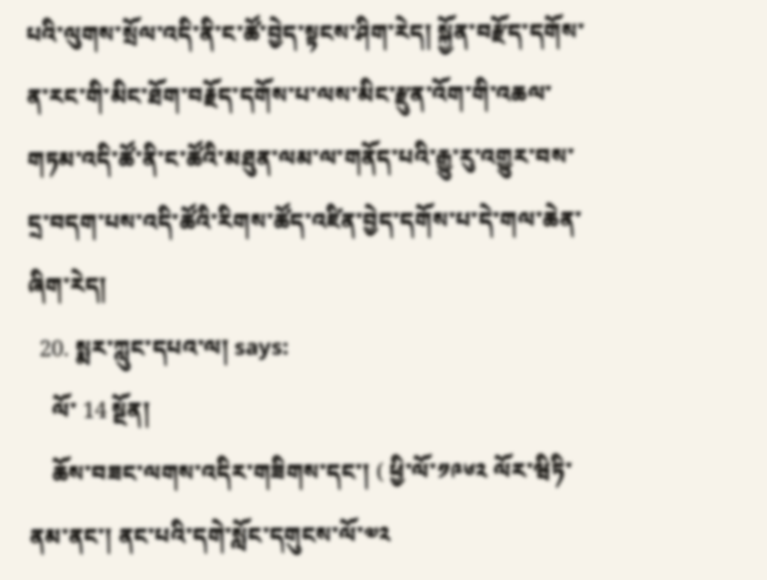པའི་ལུགས་སྲོལ་འདི་ནི་ང་ཚོ་བྱེད་སྟངས་ཤིག་རེད། སྐྱོན་བརྫོད་དགོས་ན་རང་གི་མིང་ཐོག་བརྗོད་དགོས་པ་ལས་མིང་རྫུན་འོག་གི་འཆལ་གཏམ་འདི་ཚོ་ནི་ང་ཚོའི་མཐུན་ལམ་ལ་གནོད་པའི་རྒྱུ་རུ་འགྱུར་བས་དྲ་བདག་པས་འདི་ཚོའི་རིགས་ཚོད་འཛིན་བྱེད་དགོས་པ་དེ་གལ་ཆེན་ཞིག་རེད།
  20. སྨར་ཀླུང་དཔའ་ལ། says:
    ལོ་ 14 སྔོན།
    ཆོས་བཟང་ལགས་འདིར་གཟིགས་དང་། ( ཕྱི་ལོ་༡༩༦༢ ལོར་ཝིཏི་ནམ་ནང་། ནང་པའི་དགེ་སློང་དགུངས་ལོ་༧༢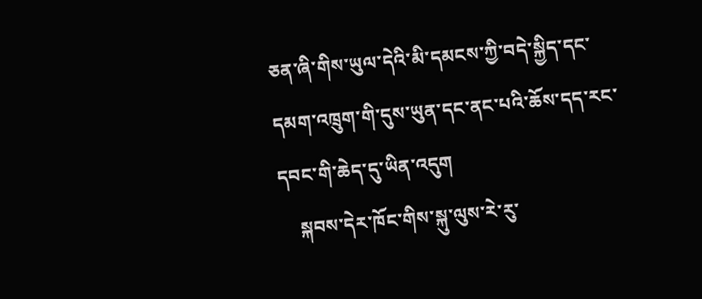ཅན་ཞི་གིས་ཡུལ་དེའི་མི་དམངས་ཀྱི་བདེ་སྐྱིད་དང་དམག་འཁྲུག་གི་དུས་ཡུན་དང་ནང་པའི་ཆོས་དད་རང་དབང་གི་ཆེད་དུ་ཡིན་འདུག
    སྐབས་དེར་ཁོང་གིས་སྐུ་ལུས་རེ་རུ་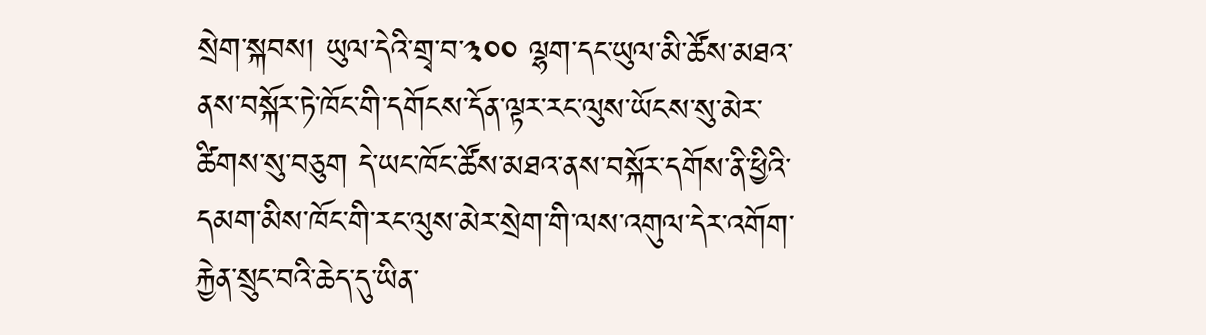སྲེག་སྐབས། ཡུལ་དེའི་གྲྭ་བ་༣༠༠ ལྷག་དང་ཡུལ་མི་ཚོས་མཐའ་ནས་བསྐོར་ཏེ་ཁོང་གི་དགོངས་དོན་ལྟར་རང་ལུས་ཡོངས་སུ་མེར་ཚིགས་སུ་བཅུག དེ་ཡང་ཁོང་ཚོས་མཐའ་ནས་བསྐོར་དགོས་ནི་ཕྱིའི་དམག་མིས་ཁོང་གི་རང་ལུས་མེར་སྲེག་གི་ལས་འགུལ་དེར་འགོག་རྐྱེན་སྲུང་བའི་ཆེད་དུ་ཡིན་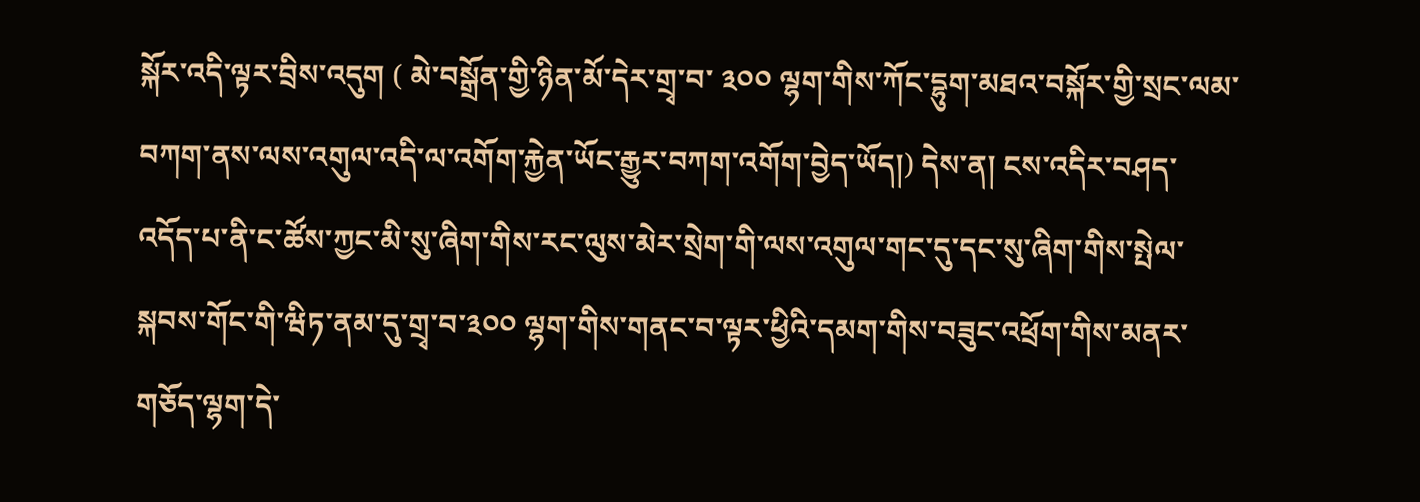སྐོར་འདི་ལྟར་བྲིས་འདུག ( མེ་བསྒྲོན་གྱི་ཉིན་མོ་དེར་གྲྭ་བ་ ༣༠༠ ལྷག་གིས་ཀོང་དྷུག་མཐའ་བསྐོར་གྱི་སྲང་ལམ་བཀག་ནས་ལས་འགུལ་འདི་ལ་འགོག་རྐྱེན་ཡོང་རྒྱུར་བཀག་འགོག་བྱེད་ཡོད།) དེས་ན། ངས་འདིར་བཤད་འདོད་པ་ནི་ང་ཚོས་ཀྱང་མི་སུ་ཞིག་གིས་རང་ལུས་མེར་སྲེག་གི་ལས་འགུལ་གང་དུ་དང་སུ་ཞིག་གིས་སྤེལ་སྐབས་གོང་གི་ཝིཏ་ནམ་དུ་གྲྭ་བ་༣༠༠ ལྷག་གིས་གནང་བ་ལྟར་ཕྱིའི་དམག་གིས་བཟུང་འཕྲོག་གིས་མནར་གཅོད་ལྷག་དེ་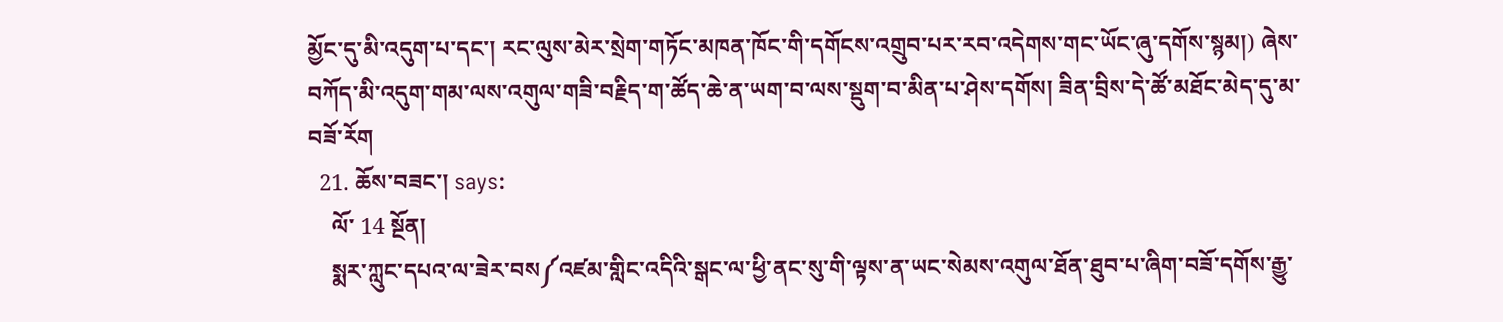མྱོང་དུ་མི་འདུག་པ་དང་། རང་ལུས་མེར་སྲེག་གཏོང་མཁན་ཁོང་གི་དགོངས་འགྲུབ་པར་རབ་འདེགས་གང་ཡོང་ཞུ་དགོས་སྙམ།) ཞེས་བཀོད་མི་འདུག་གམ་ལས་འགུལ་གཟི་བརྗིད་ག་ཚོད་ཆེ་ན་ཡག་བ་ལས་སྡུག་བ་མིན་པ་ཤེས་དགོས། ཟིན་བྲིས་དེ་ཚོ་མཐོང་མེད་དུ་མ་བཟོ་རོག
  21. ཆོས་བཟང་། says:
    ལོ་ 14 སྔོན།
    སྨར་ཀླུང་དཔའ་ལ་ཟེར་བས༼འཛམ་གླིང་འདིའི་སྒང་ལ་ཕྱི་ནང་སུ་གི་ལྟས་ན་ཡང་སེམས་འགུལ་ཐོན་ཐུབ་པ་ཞིག་བཟོ་དགོས་རྒྱུ་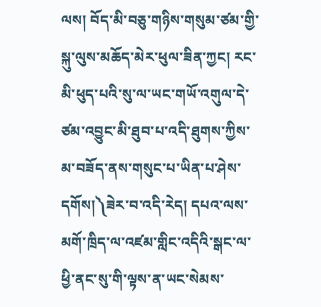ལས། བོད་མི་བཅུ་གཉིས་གསུམ་ཙམ་གྱི་སྐུ་ལུས་མཆོད་མེར་ཕུལ་ཟིན་ཀྱང། རང་མི་ཕུད་པའི་སུ་ལ་ཡང་གཡོ་འགུལ་དེ་ཙམ་འབྱུང་མི་ཐུབ་པ་འདི་ཐུགས་ཀྱིས་མ་བཟོད་ནས་གསུང་པ་ཡིན་པ་ཤེས་དགོས།༽ཟེར་བ་འདི་རེད། དཔའ་ལས་མགོ་ཁྲིད་ལ་འཛམ་གླིང་འདིའི་སྒང་ལ་ཕྱི་ནང་སུ་གི་ལྟས་ན་ཡང་སེམས་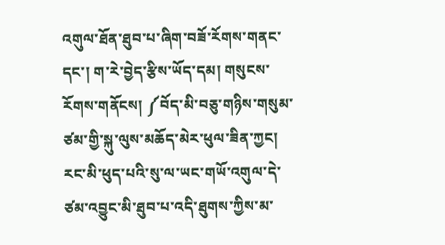འགུལ་ཐོན་ཐུབ་པ་ཞིག་བཟོ་རོགས་གནང་དང་། ག་རེ་བྱེད་རྩིས་ཡོད་དམ། གསུངས་རོགས་གནོངས། ༼བོད་མི་བཅུ་གཉིས་གསུམ་ཙམ་གྱི་སྐུ་ལུས་མཆོད་མེར་ཕུལ་ཟིན་ཀྱང། རང་མི་ཕུད་པའི་སུ་ལ་ཡང་གཡོ་འགུལ་དེ་ཙམ་འབྱུང་མི་ཐུབ་པ་འདི་ཐུགས་ཀྱིས་མ་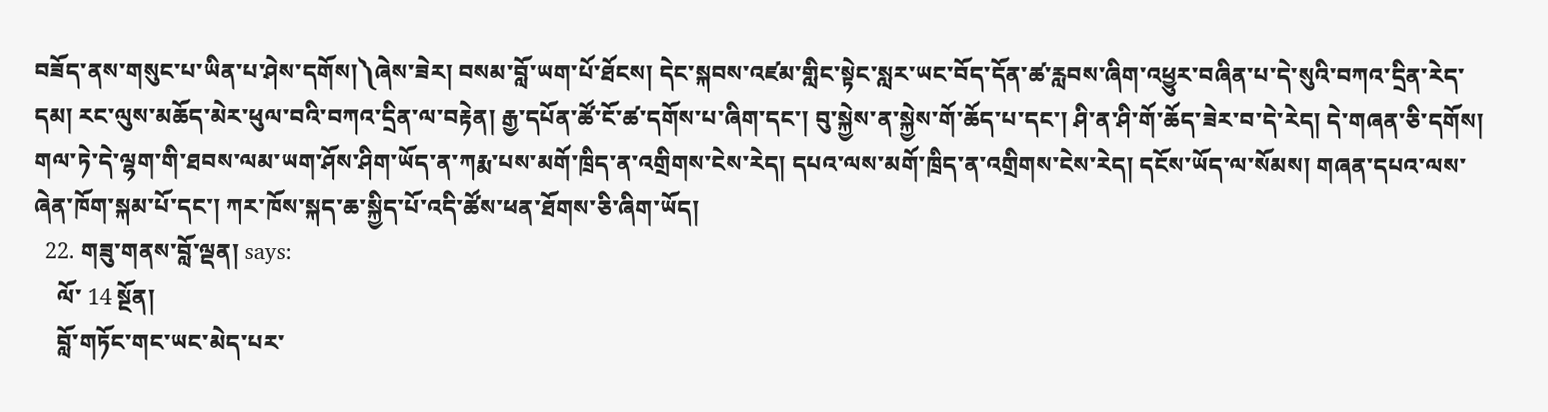བཟོད་ནས་གསུང་པ་ཡིན་པ་ཤེས་དགོས།༽ཞེས་ཟེར། བསམ་བློ་ཡག་པོ་ཐོངས། དེང་སྐབས་འཛམ་གླིང་སྟེང་སླར་ཡང་བོད་དོན་ཚ་རླབས་ཞིག་འཕྱུར་བཞིན་པ་དེ་སུའི་བཀའ་དྲིན་རེད་དམ། རང་ལུས་མཆོད་མེར་ཕུལ་བའི་བཀའ་དྲིན་ལ་བརྟེན། རྒྱ་དཔོན་ཚོ་ངོ་ཚ་དགོས་པ་ཞིག་དང་། བུ་སྐྱེས་ན་སྐྱེས་གོ་ཆོད་པ་དང་། ཤི་ན་ཤི་གོ་ཆོད་ཟེར་བ་དེ་རེད། དེ་གཞན་ཅི་དགོས། གལ་ཏེ་དེ་ལྷག་གི་ཐབས་ལམ་ཡག་ཤོས་ཤིག་ཡོད་ན་ཀརྨ་པས་མགོ་ཁྲིད་ན་འགྲིགས་ངེས་རེད། དཔའ་ལས་མགོ་ཁྲིད་ན་འགྲིགས་ངེས་རེད། དངོས་ཡོད་ལ་སོམས། གཞན་དཔའ་ལས་ཞེན་ཁོག་སྐམ་པོ་དང་། ཀར་ཁོས་སྐད་ཆ་སྐྱིད་པོ་འདི་ཚོས་ཕན་ཐོགས་ཅི་ཞིག་ཡོད།
  22. གཟུ་གནས་བློ་ལྡན། says:
    ལོ་ 14 སྔོན།
    བློ་གཏོང་གང་ཡང་མེད་པར་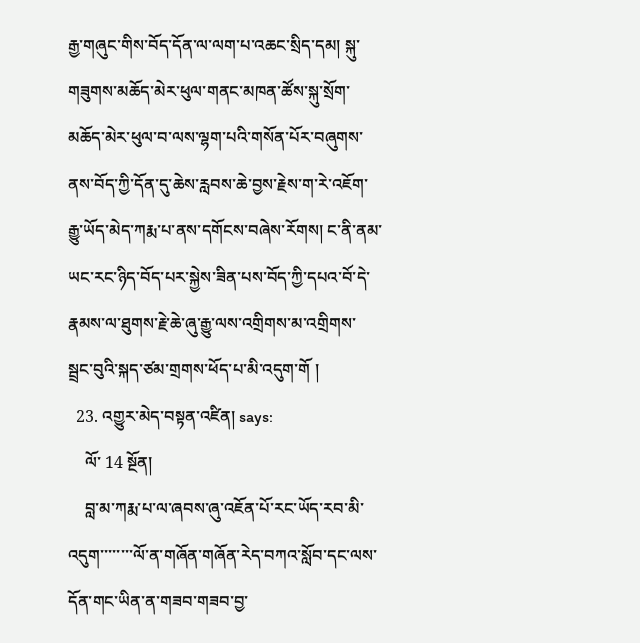རྒྱ་གཞུང་གིས་བོད་དོན་ལ་ལག་པ་འཆང་སྲིད་དམ། སྐུ་གཟུགས་མཆོད་མེར་ཕུལ་གནང་མཁན་ཚོས་སྐུ་སྲོག་མཆོད་མེར་ཕུལ་བ་ལས་ལྷག་པའི་གསོན་པོར་བཞུགས་ནས་བོད་ཀྱི་དོན་དུ་ཆེས་རླབས་ཆེ་བྱས་རྗེས་ག་རེ་འཇོག་རྒྱུ་ཡོད་མེད་ཀརྨ་པ་ནས་དགོངས་བཞེས་རོགས། ང་ནི་ནམ་ཡང་རང་ཉིད་བོད་པར་སྐྱེས་ཟིན་པས་བོད་ཀྱི་དཔའ་བོ་དེ་རྣམས་ལ་ཐུགས་རྗེ་ཆེ་ཞུ་རྒྱུ་ལས་འགྲིགས་མ་འགྲིགས་སྦྲང་བུའི་སྐད་ཙམ་གྲགས་ཕོད་པ་མི་འདུག་གོ །
  23. འགྱུར་མེད་བསྟན་འཛིན། says:
    ལོ་ 14 སྔོན།
    བླ་མ་ཀརྨ་པ་ལ་ཞབས་ཞུ་འཇོན་པོ་རང་ཡོད་རབ་མི་འདུག་་་་་་་་ལོ་ན་གཞོན་གཞོན་རེད་བཀའ་སློབ་དང་ལས་དོན་གང་ཡིན་ན་གཟབ་གཟབ་བྱ་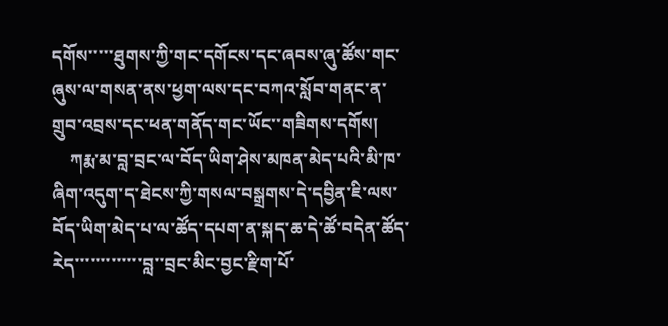དགོས་་་་་ཐུགས་ཀྱི་གང་དགོངས་དང་ཞབས་ཞུ་ཚོས་གང་ཞུས་ལ་གསན་ནས་ཕྱག་ལས་དང་བཀའ་སློབ་གནང་ན་གྲུབ་འབྲས་དང་ཕན་གནོད་གང་ཡོང་་གཟིགས་དགོས།
    ཀརྨ་མ་བླ་བྲང་ལ་བོད་ཡིག་ཤེས་མཁན་མེད་པའི་མི་ཁ་ཞིག་འདུག་ད་ཐེངས་ཀྱི་གསལ་བསྒྲགས་དེ་དབྱིན་ཇི་ལས་བོད་ཡིག་མེད་པ་ལ་ཚོད་དཔག་ན་སྐད་ཆ་དེ་ཚོ་བདེན་ཚོད་རེད་་་་་་་་་་་་་བླ་་བྲང་མིང་བྱང་རྫིག་པོ་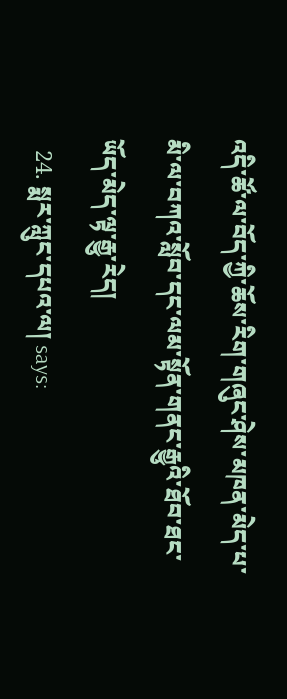འདི་ཚོ་ལ་བོད་ཀྱི་ཆོས་རིག་གཞུང་ཤེས་མཁན་མེད་པ་མི་ལ་བཀའ་སློབ་དང་ལམ་སྟོན་གནང་རྒྱུའི་ཐོབ་ཐང་ཡོད་མེད་ལྟ་རྒྱུ་རེད།
  24. སྨར་ཀླུང་དཔའ་ལ། says: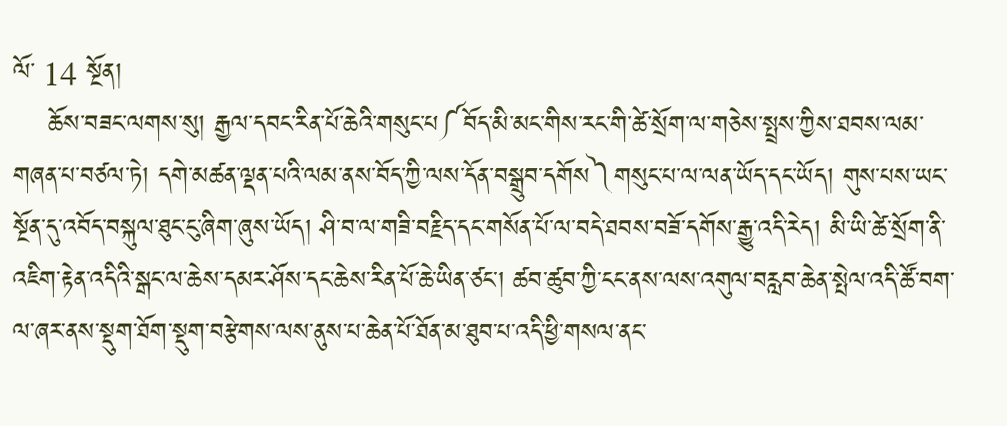ལོ་ 14 སྔོན།
    ཆོས་བཟང་ལགས་སུ། རྒྱལ་དབང་རིན་པོ་ཆེའི་གསུང་པ༼བོད་མི་མང་གིས་རང་གི་ཚེ་སྲོག་ལ་གཅེས་སྤྲས་ཀྱིས་ཐབས་ལམ་གཞན་པ་བཙལ་ཏེ། དགེ་མཚན་ལྡན་པའི་ལམ་ནས་བོད་ཀྱི་ལས་དོན་བསྒྲུབ་དགོས༽གསུང་པ་ལ་ལན་ཡོད་དང་ཡོད། གུས་པས་ཡང་སྔོན་དུ་འབོད་བསྐུལ་ཐུང་ངུ་ཞིག་ཞུས་ཡོད། ཤི་བ་ལ་གཟི་བརྗིད་དང་གསོན་པོ་ལ་བདེ་ཐབས་བཟོ་དགོས་རྒྱུ་འདི་རེད། མི་ཡི་ཚེ་སྲོག་ནི་འཇིག་རྟེན་འདིའི་སྒང་ལ་ཆེས་དམར་ཤོས་དང་ཆེས་རིན་པོ་ཆེ་ཡིན་ཙང་། ཚབ་ཚུབ་ཀྱི་ངང་ནས་ལས་འགུལ་བརླབ་ཆེན་སྤེལ་འདི་ཚོ་བག་ལ་ཞར་ནས་སྡུག་ཐོག་སྡུག་བརྩེགས་ལས་ནུས་པ་ཆེན་པོ་ཐོན་མ་ཐུབ་པ་འདི་ཕྱི་གསལ་ནང་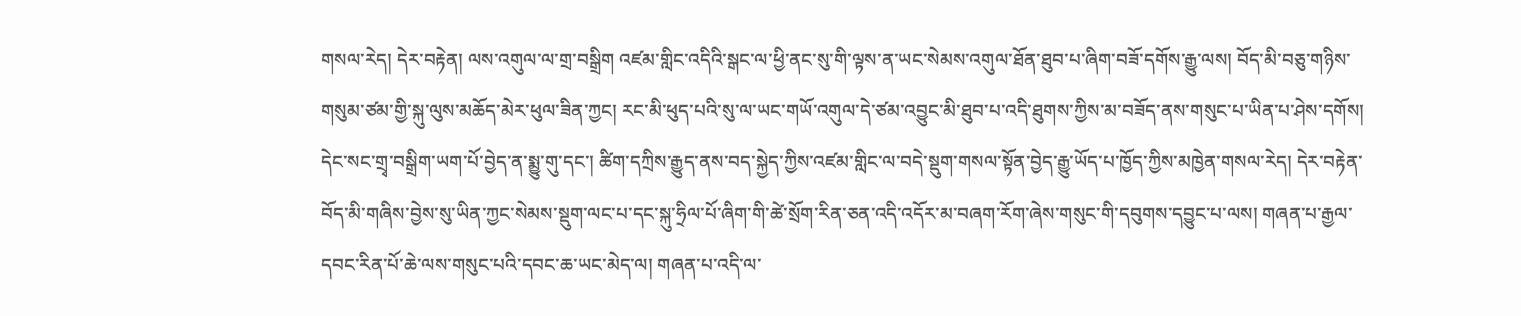གསལ་རེད། དེར་བརྟེན། ལས་འགུལ་ལ་གྲ་བསྒྲིག འཛམ་གླིང་འདིའི་སྒང་ལ་ཕྱི་ནང་སུ་གི་ལྟས་ན་ཡང་སེམས་འགུལ་ཐོན་ཐུབ་པ་ཞིག་བཟོ་དགོས་རྒྱུ་ལས། བོད་མི་བཅུ་གཉིས་གསུམ་ཙམ་གྱི་སྐུ་ལུས་མཆོད་མེར་ཕུལ་ཟིན་ཀྱང། རང་མི་ཕུད་པའི་སུ་ལ་ཡང་གཡོ་འགུལ་དེ་ཙམ་འབྱུང་མི་ཐུབ་པ་འདི་ཐུགས་ཀྱིས་མ་བཟོད་ནས་གསུང་པ་ཡིན་པ་ཤེས་དགོས། དེང་སང་གྲྭ་བསྒྲིག་ཡག་པོ་བྱེད་ན་སྨྱུ་གུ་དང་། ཚིག་དཀྲིས་རྒྱུད་ནས་བད་སྐྱེད་ཀྱིས་འཛམ་གླིང་ལ་བདེ་སྡུག་གསལ་སྟོན་བྱེད་རྒྱུ་ཡོད་པ་ཁྱོད་ཀྱིས་མཁྱེན་གསལ་རེད། དེར་བརྟེན་བོད་མི་གཞིས་བྱེས་སུ་ཡིན་ཀྱང་སེམས་སྡུག་ལང་པ་དང་སྐུ་ཧྲིལ་པོ་ཞིག་གི་ཚེ་སྲོག་རིན་ཅན་འདི་འདོར་མ་བཞག་རོག་ཞེས་གསུང་གི་དབུགས་དབྱུང་པ་ལས། གཞན་པ་རྒྱལ་དབང་རིན་པོ་ཆེ་ལས་གསུང་པའི་དབང་ཆ་ཡང་མེད་ལ། གཞན་པ་འདི་ལ་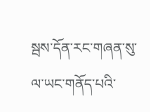སྦས་དོན་རང་གཞན་སུ་ལ་ཡང་གནོད་པའི་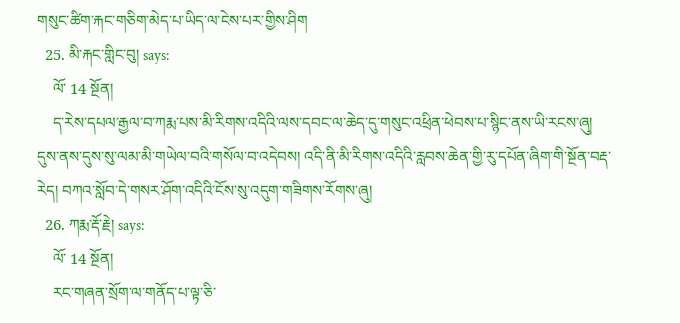གསུང་ཚིག་རྐང་གཅིག་མེད་པ་ཡིད་ལ་ངེས་པར་གྱིས་ཤིག
  25. མི་རྐང་གླིང་བུ། says:
    ལོ་ 14 སྔོན།
    ད་རེས་དཔལ་རྒྱལ་བ་ཀརྨ་པས་མི་རིགས་འདིའི་ལས་དབང་ལ་ཆེད་དུ་གསུང་འཕྲིན་ཕེབས་པ་སྙིང་ནས་ཡི་རངས་ཞུ། དུས་ནས་དུས་སུ་ལམ་མི་གཡེལ་བའི་གསོལ་བ་འདེབས། འདི་ནི་མི་རིགས་འདིའི་རླབས་ཆེན་གྱི་རུ་དཔོན་ཞིག་གི་སྔོན་བརྡ་རེད། བཀའ་སློབ་དེ་གསར་ཤོག་འདིའི་ངོས་སུ་འདུག་གཟིགས་རོགས་ཞུ།
  26. ཀརྨ་རྡོ་རྗེ། says:
    ལོ་ 14 སྔོན།
    རང་གཞན་སྲོག་ལ་གནོད་པ་ལྟ་ཅི་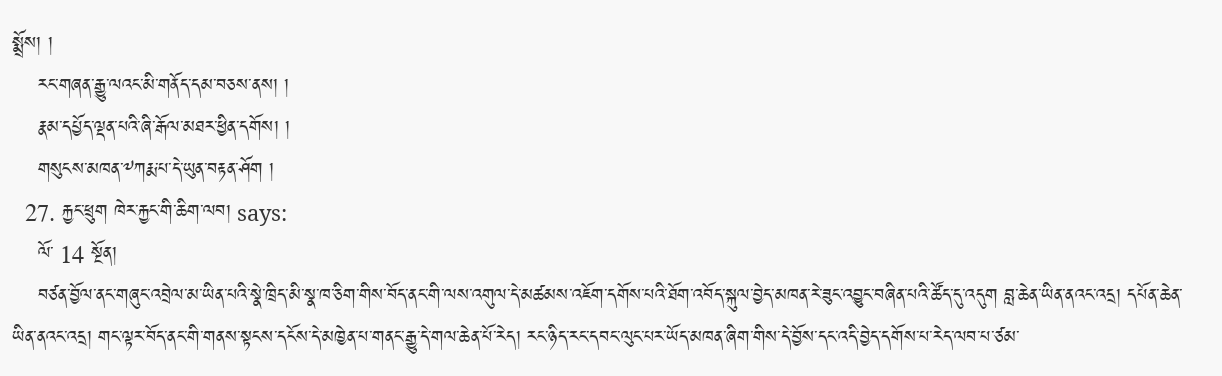སྨྲོས། །
    རང་གཞན་རྒྱུ་ལའང་མི་གནོད་དམ་བཅས་ནས། །
    རྣམ་དཔྱོད་ལྡན་པའི་ཞི་རྒོལ་མཐར་ཕྱིན་དགོས། །
    གསུངས་མཁན་༸ཀརྨ་པ་དེ་ཡུན་བརྟན་ཤོག །
  27. རྐྱང་ཕྲུག ཁེར་རྐྱང་གི་ཆིག་ལབ། says:
    ལོ་ 14 སྔོན།
    བཙན་བྱོལ་ནང་གཞུང་འབྲེལ་མ་ཡིན་པའི་སྣེ་ཁྲིད་མི་སྣ་ཁ་ཅིག་གིས་བོད་ནང་གི་ལས་འགུལ་དེ་མཚམས་འཇོག་དགོས་པའི་ཐོག་འབོད་སྐུལ་བྱེད་མཁན་རེ་ཟུང་འབྱུང་བཞིན་པའི་ཚོད་དུ་འདུག བླ་ཆེན་ཡིན་ནའང་འདྲ། དཔོན་ཆེན་ཡིན་ནའང་འདྲ། གང་ལྟར་བོད་ནང་གི་གནས་སྟངས་དངོས་དེ་མཁྱེན་པ་གནང་རྒྱུ་དེ་གལ་ཆེན་པོ་རེད། རང་ཉིད་རང་དབང་ལུང་པར་ཡོད་མཁན་ཞིག་གིས་དེ་བྱོས་དང་འདི་བྱེད་དགོས་པ་རེད་ལབ་པ་ཙམ་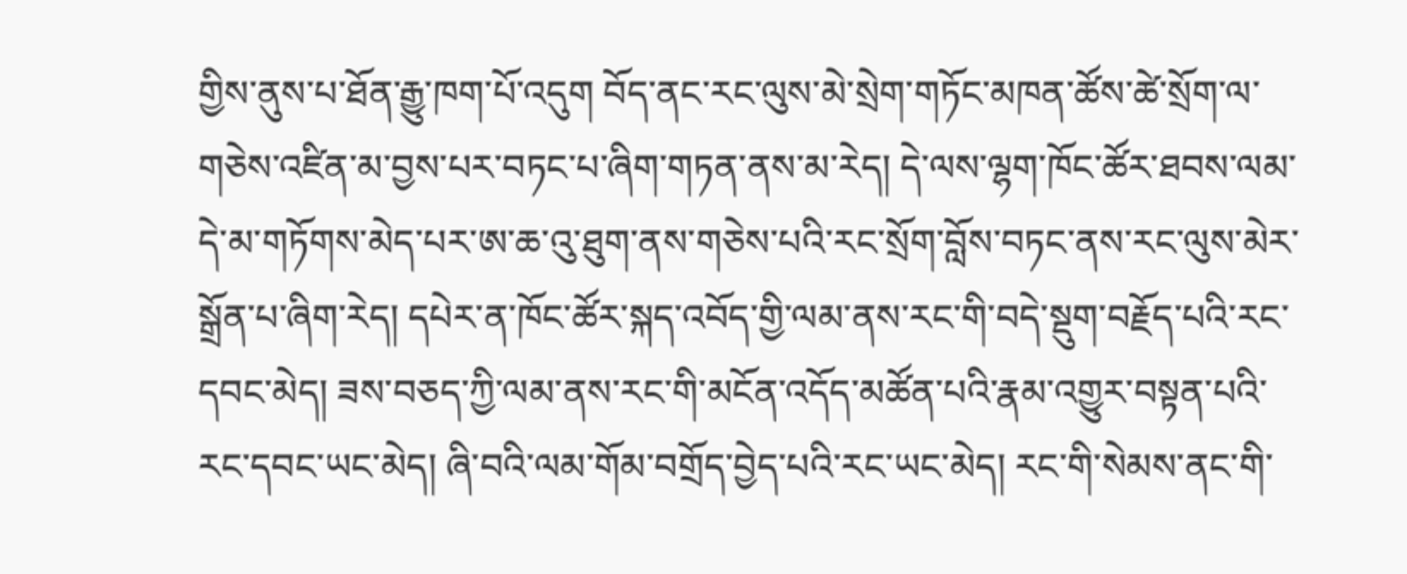གྱིས་ནུས་པ་ཐོན་རྒྱུ་ཁག་པོ་འདུག བོད་ནང་རང་ལུས་མེ་སྲེག་གཏོང་མཁན་ཚོས་ཚེ་སྲོག་ལ་གཅེས་འཛིན་མ་བྱས་པར་བཏང་པ་ཞིག་གཏན་ནས་མ་རེད། དེ་ལས་ལྷག་ཁོང་ཚོར་ཐབས་ལམ་དེ་མ་གཏོགས་མེད་པར་ཨ་ཆ་འུ་ཐུག་ནས་གཅེས་པའི་རང་སྲོག་བློས་བཏང་ནས་རང་ལུས་མེར་སྒྲོན་པ་ཞིག་རེད། དཔེར་ན་ཁོང་ཚོར་སྐད་འབོད་གྱི་ལམ་ནས་རང་གི་བདེ་སྡུག་བརྗོད་པའི་རང་དབང་མེད། ཟས་བཅད་ཀྱི་ལམ་ནས་རང་གི་མངོན་འདོད་མཚོན་པའི་རྣམ་འགྱུར་བསྟན་པའི་རང་དབང་ཡང་མེད། ཞི་བའི་ལམ་གོམ་བགྲོད་བྱེད་པའི་རང་ཡང་མེད། རང་གི་སེམས་ནང་གི་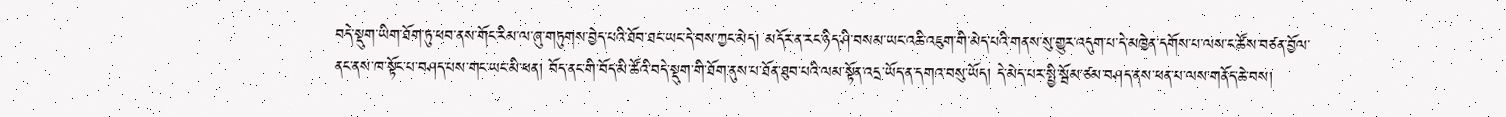བདེ་སྡུག་ཡིག་ཐོག་ཏུ་ཕབ་ནས་གོང་རིམ་ལ་ཞུ་གཏུགས་བྱེད་པའི་ཐོབ་ཐང་ཡང་དེ་བས་ཀྱང་མེད། མདོར་ན་རང་ཉིད་ཤི་བསམ་ཡང་འཆི་འཇུག་གི་མེད་པའི་གནས་སུ་གྱུར་འདུག་པ་དེ་མཁྱེན་དགོས་པ་ལས་ང་ཚོས་བཙན་བྱོལ་ནང་ནས་ཁ་སྟོང་པ་བཤད་པས་གང་ཡང་མི་ཕན། བོད་ནང་གི་བོད་མི་ཚོའི་བདེ་སྡུག་གི་ཐོག་ནུས་པ་ཐོན་ཐུབ་པའི་ལམ་སྟོན་འདྲ་ཡོད་ན་དགའ་བསུ་ཡོད། དེ་མེད་པར་སྤྱི་སྦོམ་ཙམ་བཤད་ནས་ཕན་པ་ལས་གནོད་ཆེ་བས།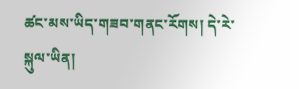ཚང་མས་ཡིད་གཟབ་གནང་རོགས། དེ་རེ་སྐུལ་ཡིན།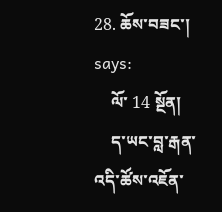28. ཆོས་བཟང་། says:
    ལོ་ 14 སྔོན།
    ད་ཡང་བླ་རྒན་འདི་ཚོས་འཇོན་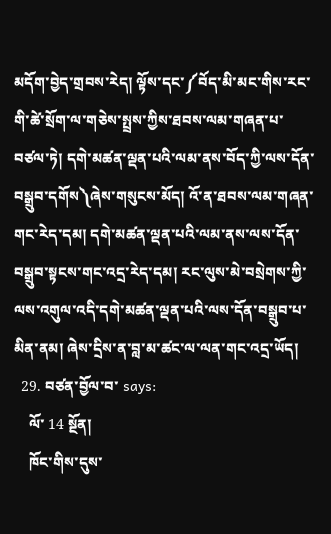མདོག་བྱེད་གྲབས་རེད། ལྟོས་དང་༼བོད་མི་མང་གིས་རང་གི་ཚེ་སྲོག་ལ་གཅེས་སྤྲས་ཀྱིས་ཐབས་ལམ་གཞན་པ་བཙལ་ཏེ། དགེ་མཚན་ལྡན་པའི་ལམ་ནས་བོད་ཀྱི་ལས་དོན་བསྒྲུབ་དགོས༽ཞེས་གསུངས་མོད། འོ་ན་ཐབས་ལམ་གཞན་གང་རེད་དམ། དགེ་མཚན་ལྡན་པའི་ལམ་ནས་ལས་དོན་བསྒྲུབ་སྟངས་གང་འདྲ་རེད་དམ། རང་ལུས་མེ་བསྲེགས་ཀྱི་ལས་འགུལ་འདི་དགེ་མཚན་ལྡན་པའི་ལས་དོན་བསྒྲུབ་པ་མིན་ནམ། ཞེས་དྲིས་ན་བླ་མ་ཚང་ལ་ལན་གང་འདྲ་ཡོད།
  29. བཙན་བྱོལ་བ་ says:
    ལོ་ 14 སྔོན།
    ཁོང་གིས་དུས་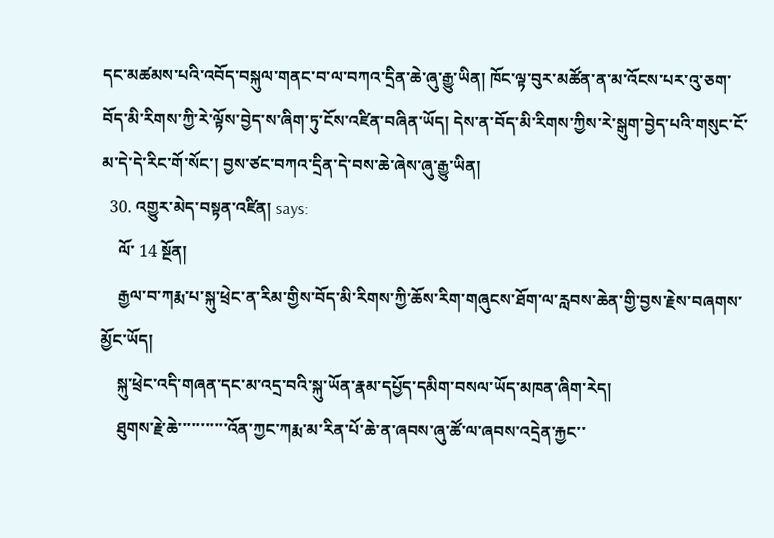དང་མཚམས་པའི་འབོད་བསྐུལ་གནང་བ་ལ་བཀའ་དྲིན་ཆེ་ཞུ་རྒྱུ་ཡིན། ཁོང་ལྟ་བུར་མཚོན་ན་མ་འོངས་པར་འུ་ཅག་བོད་མི་རིགས་ཀྱི་རེ་ལྟོས་བྱེད་ས་ཞིག་ཏུ་ངོས་འཛིན་བཞིན་ཡོད། དེས་ན་བོད་མི་རིགས་ཀྱིས་རེ་སྒུག་བྱེད་པའི་གསུང་ངོ་མ་དེ་དེ་རིང་གོ་སོང་། བྱས་ཙང་བཀའ་དྲིན་དེ་བས་ཆེ་ཞེས་ཞུ་རྒྱུ་ཡིན།
  30. འགྱུར་མེད་བསྟན་འཛིན། says:
    ལོ་ 14 སྔོན།
    རྒྱལ་བ་ཀརྨ་པ་སྐུ་ཕྲེང་ན་རིམ་གྱིས་བོད་མི་རིགས་ཀྱི་ཆོས་རིག་གཞུངས་ཐོག་ལ་རླབས་ཆེན་གྱི་བྱས་རྗེས་བཞགས་མྱོང་ཡོད།
    སྐུ་ཕྲེང་འདི་གཞན་དང་མ་འདྲ་བའི་སྐུ་ཡོན་རྣམ་དཔྱོད་དམིག་བསལ་ཡོད་མཁན་ཞིག་རེད།
    ཐུགས་རྗེ་ཆེ་་་་་་་་་་་འོན་ཀྱང་ཀརྨ་མ་རིན་པོ་ཆེ་ན་ཞབས་ཞུ་ཚོ་ལ་ཞབས་འདྲེན་རྐྱང་་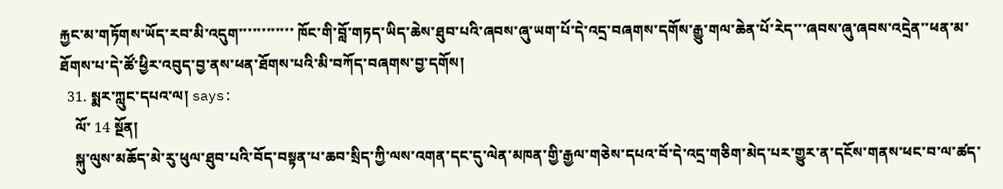རྐྱང་མ་གཏོགས་ཡོད་རབ་མི་འདུག་་་་་་་་་་་་ ཁོང་གི་བློ་གཏད་ཡིད་ཆེས་ཐུབ་པའི་ཞབས་ཞུ་ཡག་པོ་དེ་འདྲ་བཞགས་དགོས་རྒྱུ་གལ་ཆེན་པོ་རེད་་་ཞབས་ཞུ་ཞབས་འདྲེན་་ཕན་མ་ཐོགས་པ་དེ་ཚོ་ཕྱིར་འབུད་བྱ་ནས་ཕན་ཐོགས་པའི་མི་བཀོད་བཞགས་བྱ་དགོས།
  31. སྨར་ཀླུང་དཔའ་ལ། says:
    ལོ་ 14 སྔོན།
    སྐུ་ལུས་མཆོད་མེ་རུ་ཕུལ་ཐུབ་པའི་བོད་བསྟན་པ་ཆབ་སྲིད་ཀྱི་ལས་འགན་དང་དུ་ལེན་མཁན་གྱི་རྒྱལ་གཅེས་དཔའ་བོ་དེ་འདྲ་གཅིག་མེད་པར་གྱུར་ན་དངོས་གནས་ཕང་བ་ལ་ཚད་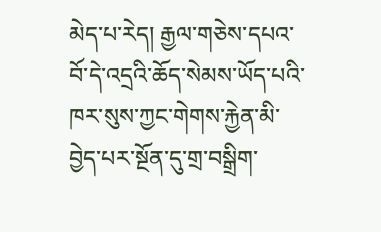མེད་པ་རེད། རྒྱལ་གཅེས་དཔའ་བོ་དེ་འདྲའི་ཆོད་སེམས་ཡོད་པའི་ཁར་སུས་ཀྱང་གེགས་རྐྱེན་མི་བྱེད་པར་སྔོན་དུ་གྲ་བསྒྲིག་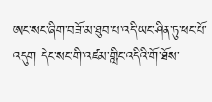ཨང་སང་ཞིག་བཟོ་མ་ཐུབ་པ་འདི་ཡང་ཤིན་ཏུ་ཕང་པོ་འདུག དེང་སང་གི་འཛམ་གླིང་འདིའི་གོ་ཐོས་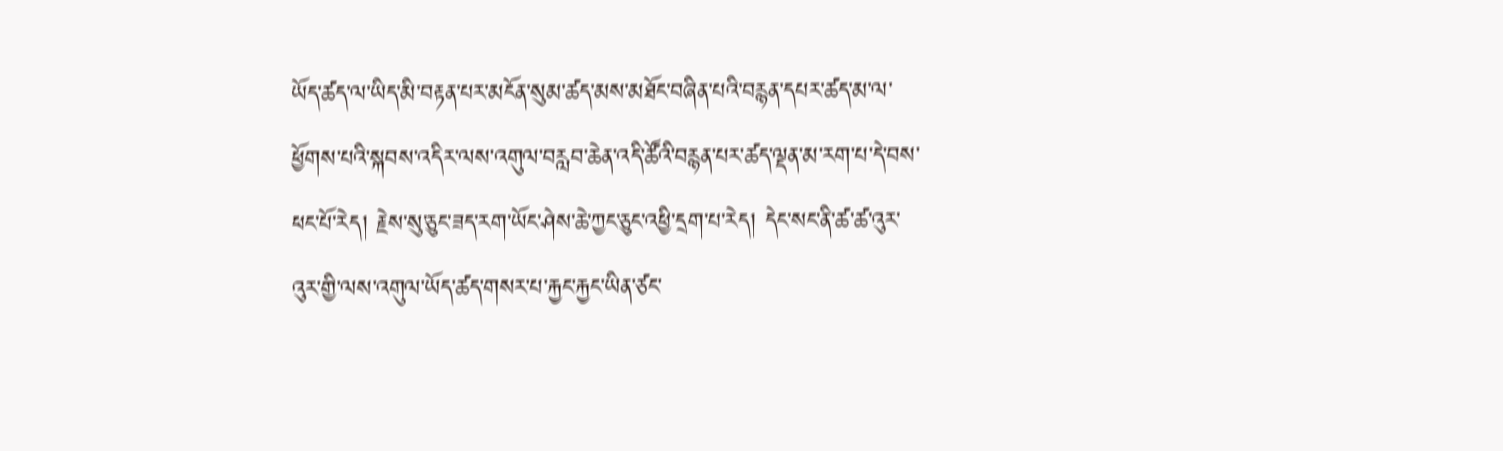ཡོད་ཚད་ལ་ཡིད་མི་བརྟན་པར་མངོན་སུམ་ཚད་མས་མཐོང་བཞིན་པའི་བརྙན་དཔར་ཚད་མ་ལ་ཕྱོགས་པའི་སྐབས་འདིར་ལས་འགུལ་བརླབ་ཆེན་འདི་ཚོའི་བརྙན་པར་ཚད་ལྡན་མ་རག་པ་དེ་བས་ཕང་པོ་རེད། རྗེས་སུ་ཅུང་ཟད་རག་ཡོང་ཤེས་ཆེ་ཀྱང་ཅུང་འཕྱི་དྲག་པ་རེད། དེང་སང་ནི་ཚ་ཚ་འུར་འུར་གྱི་ལས་འགུལ་ཡོད་ཚད་གསར་པ་རྐྱང་རྐྱང་ཡིན་ཙང་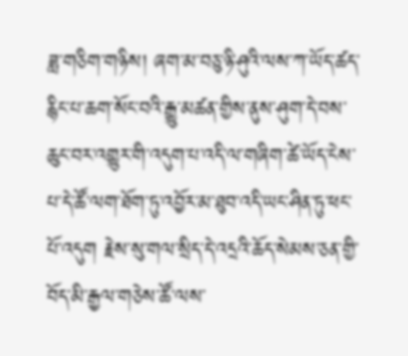ཟླ་གཅིག་གཉིས། ཞག་མ་བཅུ་ཉི་ཤུའི་ལས་ཀ་ཡོད་ཚད་རྙིང་པ་ཆག་སོང་བའི་རྒྱུ་མཚན་གྱིས་ནུས་ཤུག་དེ་བས་ཆུང་བར་འགྱུར་གི་འདུག་པ་འདི་ལ་གཞིག་ཚེ་ཡོད་ངེས་པ་དེ་ཚོ་ལག་ཐོག་ཏུ་འབྱོར་མ་ཐུབ་འདི་ཡང་ཤིན་ཏུ་ཕང་པོ་འདུག རྗེས་སུ་གལ་སྲིད་དེ་འདྲའི་ཆོད་སེམས་ཅན་གྱི་བོད་མི་རྒྱལ་གཅེས་ཚོ་ལས་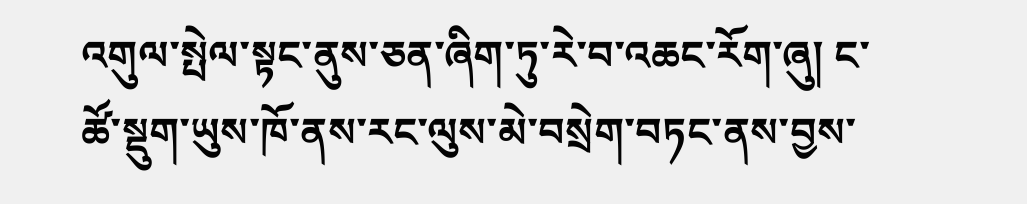འགུལ་སྤེལ་སྟང་ནུས་ཅན་ཞིག་ཏུ་རེ་བ་འཆང་རོག་ཞུ། ང་ཚོ་སྡུག་ཡུས་ཁོ་ནས་རང་ལུས་མེ་བསྲེག་བཏང་ནས་བྱས་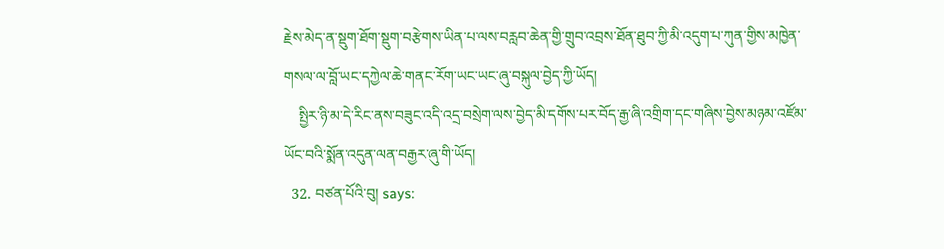རྗེས་མེད་ན་སྡུག་ཐོག་སྡུག་བརྩེགས་ཡིན་པ་ལས་བརླབ་ཆེན་གྱི་གྲུབ་འབྲས་ཐོན་ཐུབ་ཀྱི་མི་འདུག་པ་ཀུན་གྱིས་མཁྱེན་གསལ་ལ་བློ་ཡང་དཀྱེལ་ཆེ་གནང་རོག་ཡང་ཡང་ཞུ་བསྐུལ་བྱེད་ཀྱི་ཡོད།
    སྤྱིར་ཉི་མ་དེ་རིང་ནས་བཟུང་འདི་འདྲ་བསྲེག་ལས་བྱེད་མི་དགོས་པར་བོད་རྒྱ་ཞི་འགྲིག་དང་གཞིས་བྱེས་མཉམ་འཛོམ་ཡོང་བའི་སྨོན་འདུན་ལན་བརྒྱར་ཞུ་གི་ཡོད།
  32. བཙན་པོའི་བུ། says: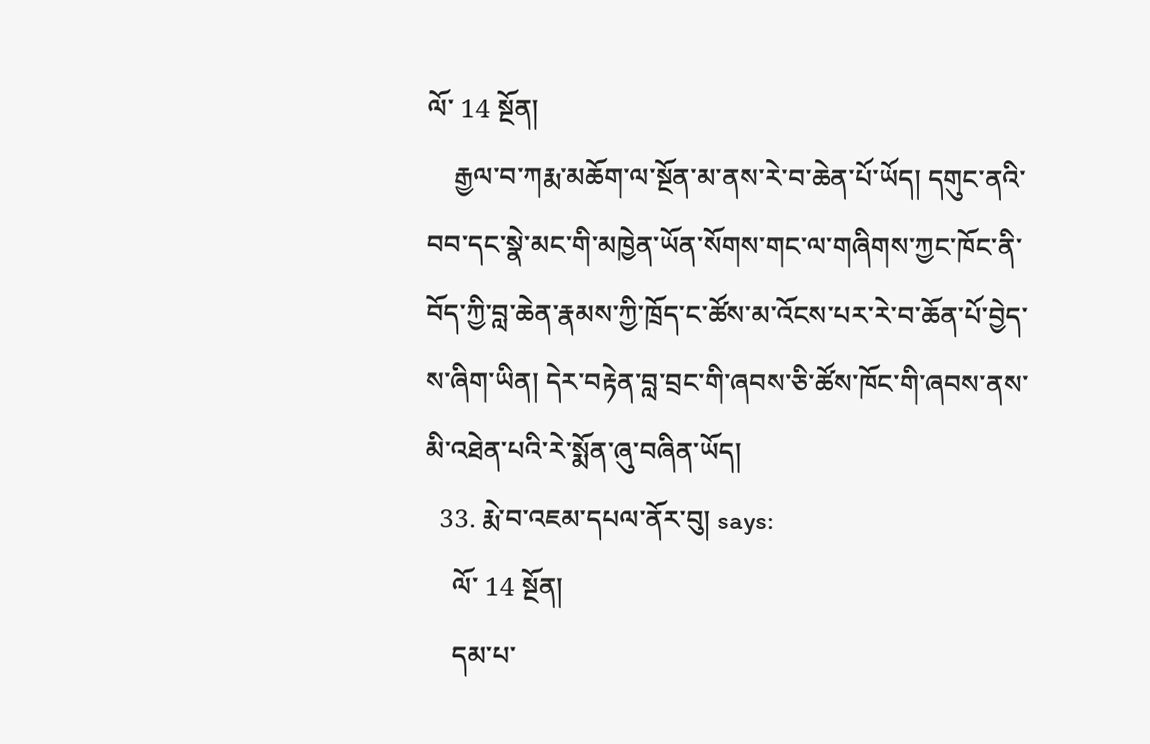ལོ་ 14 སྔོན།
    རྒྱལ་བ་ཀརྨ་མཆོག་ལ་སྔོན་མ་ནས་རེ་བ་ཆེན་པོ་ཡོད། དགུང་ནའི་བབ་དང་སྣེ་མང་གི་མཁྱེན་ཡོན་སོགས་གང་ལ་གཞིགས་ཀྱང་ཁོང་ནི་བོད་ཀྱི་བླ་ཆེན་རྣམས་ཀྱི་ཁྲོད་ང་ཚོས་མ་འོངས་པར་རེ་བ་ཆོན་པོ་བྱེད་ས་ཞིག་ཡིན། དེར་བརྟེན་བླ་བྲང་གི་ཞབས་ཅི་ཚོས་ཁོང་གི་ཞབས་ནས་མི་འཐེན་པའི་རེ་སྨོན་ཞུ་བཞིན་ཡོད།
  33. རྨེ་བ་འཇམ་དཔལ་ནོར་བུ། says:
    ལོ་ 14 སྔོན།
    དམ་པ་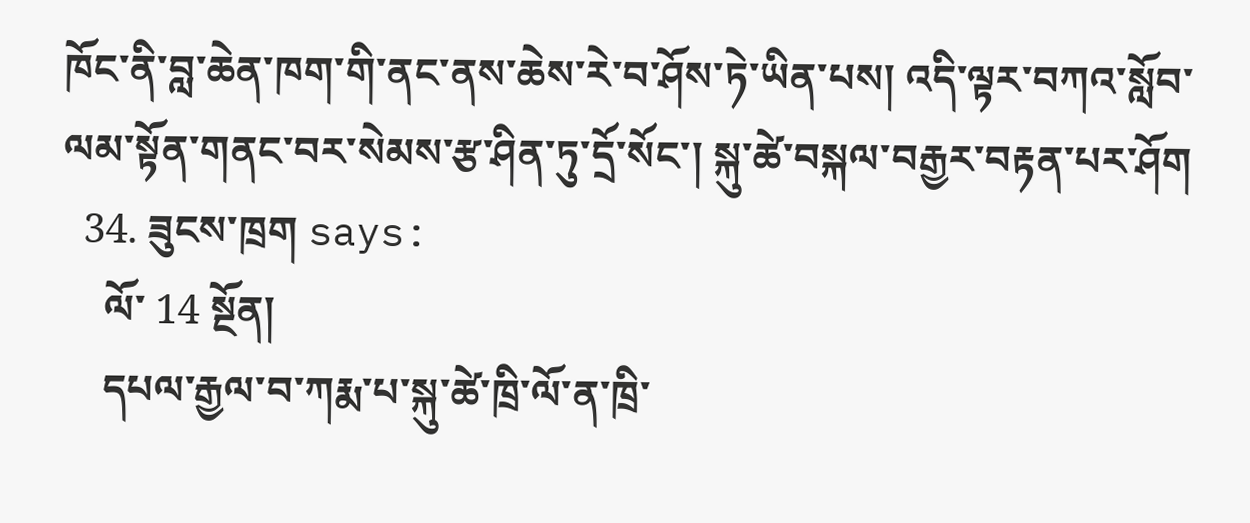ཁོང་ནི་བླ་ཆེན་ཁག་གི་ནང་ནས་ཆེས་རེ་བ་ཤོས་ཏེ་ཡིན་པས། འདི་ལྟར་བཀའ་སློབ་ལམ་སྟོན་གནང་བར་སེམས་རྩ་ཤིན་ཏུ་དྲོ་སོང་། སྐུ་ཚེ་བསྐལ་བརྒྱར་བརྟན་པར་ཤོག
  34. ཟུངས་ཁྲག says:
    ལོ་ 14 སྔོན།
    དཔལ་རྒྱལ་བ་ཀརྨ་པ་སྐུ་ཚེ་ཁྲི་ལོ་ན་ཁྲི་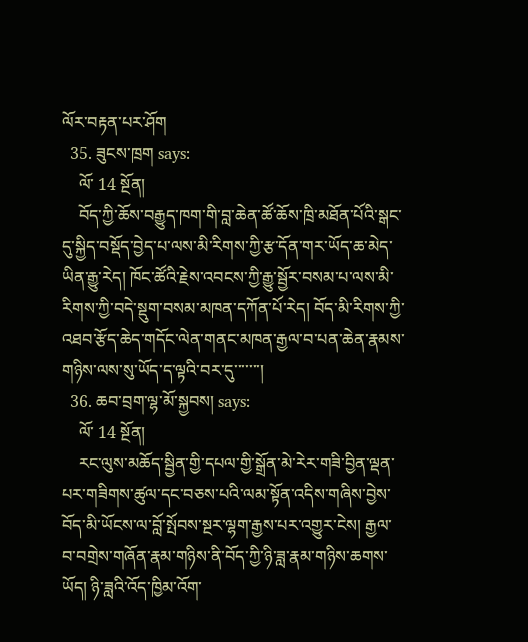ལོར་བརྟན་པར་ཤོག
  35. ཟུངས་ཁྲག says:
    ལོ་ 14 སྔོན།
    བོད་ཀྱི་ཆོས་བརྒྱུད་ཁག་གི་བླ་ཆེན་ཚོ་ཆོས་ཁྲི་མཐོན་པོའི་སྒང་དུ་སྐྱིད་བསྡོད་བྱེད་པ་ལས་མི་རིགས་ཀྱི་རྩ་དོན་གར་ཡོད་ཆ་མེད་ཡིན་རྒྱུ་རེད། ཁོང་ཚོའི་རྗེས་འབངས་ཀྱི་རྒྱུ་སྦྱོར་བསམ་པ་ལས་མི་རིགས་ཀྱི་བདེ་སྡུག་བསམ་མཁན་དཀོན་པོ་རེད། བོད་མི་རིགས་ཀྱི་འཐབ་རྩོད་ཆེད་གདོང་ལེན་གནང་མཁན་རྒྱལ་བ་པན་ཆེན་རྣམས་གཉིས་ལས་སུ་ཡོད་ད་ལྟའི་བར་དུ་་་་་་་།
  36. ཆབ་བྲག་ལྷ་མོ་སྐྱབས། says:
    ལོ་ 14 སྔོན།
    རང་ལུས་མཆོད་སྦྱིན་གྱི་དཔལ་གྱི་སྒྲོན་མེ་རེར་གཟི་བྱིན་ལྡན་པར་གཟིགས་ཚུལ་དང་བཅས་པའི་ལམ་སྟོན་འདིས་གཞིས་བྱེས་བོད་མི་ཡོངས་ལ་བློ་སྤོབས་སྔར་ལྷག་རྒྱས་པར་འགྱུར་ངེས། རྒྱལ་བ་བགྲེས་གཞོན་རྣམ་གཉིས་ནི་བོད་ཀྱི་ཉི་ཟླ་རྣམ་གཉིས་ཆགས་ཡོད། ཉི་ཟླའི་འོད་ཁྱིམ་འོག་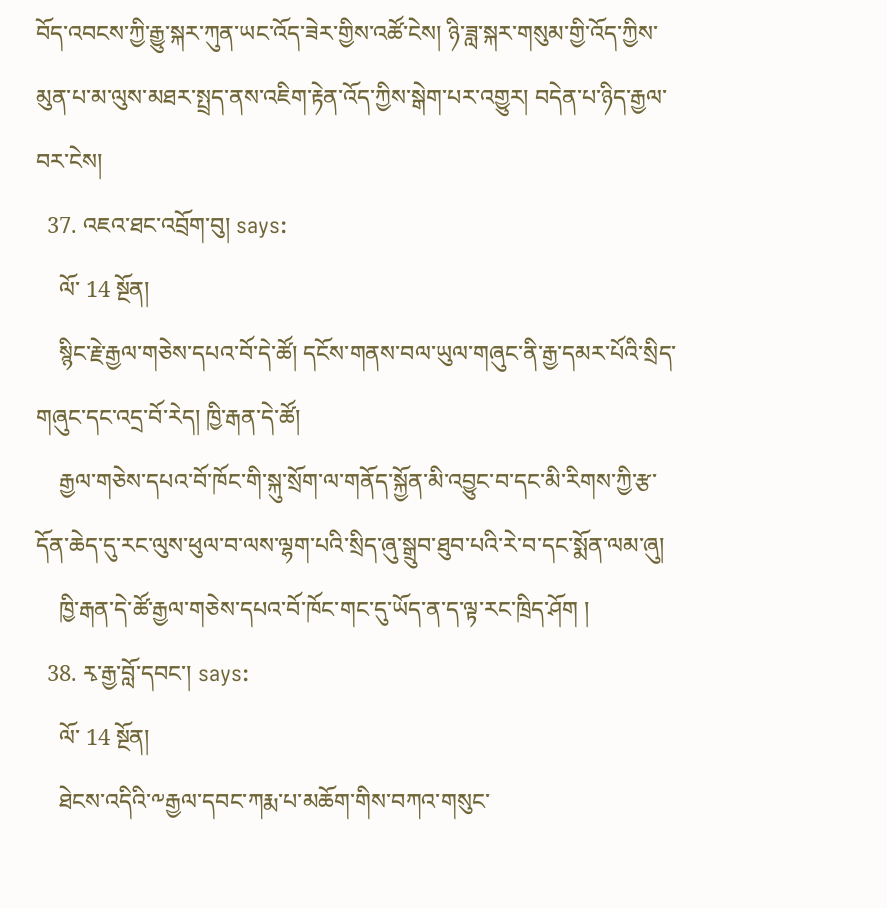བོད་འབངས་ཀྱི་རྒྱུ་སྐར་ཀུན་ཡང་འོད་ཟེར་གྱིས་འཚོ་ངེས། ཉི་ཟླ་སྐར་གསུམ་གྱི་འོད་ཀྱིས་མུན་པ་མ་ལུས་མཐར་སྤྲད་ནས་འཇིག་རྟེན་འོད་ཀྱིས་སྒེག་པར་འགྱུར། བདེན་པ་ཉིད་རྒྱལ་བར་ངེས།
  37. འཇའ་ཐང་འབྲོག་བུ། says:
    ལོ་ 14 སྔོན།
    སྙིང་རྗེ་རྒྱལ་གཅེས་དཔའ་བོ་དེ་ཚོ། དངོས་གནས་བལ་ཡུལ་གཞུང་ནི་རྒྱ་དམར་པོའི་སྲིད་གཞུང་དང་འདྲ་བོ་རེད། ཁྱི་རྒན་དེ་ཚོ།
    རྒྱལ་གཅེས་དཔའ་བོ་ཁོང་གི་སྐུ་སྲོག་ལ་གནོད་སྐྱོན་མི་འབྱུང་བ་དང་མི་རིགས་ཀྱི་རྩ་དོན་ཆེད་དུ་རང་ལུས་ཕུལ་བ་ལས་ལྷག་པའི་སྲིད་ཞུ་སྒྲུབ་ཐུབ་པའི་རེ་བ་དང་སྨོན་ལམ་ཞུ།
    ཁྱི་རྒན་དེ་ཚོ་རྒྱལ་གཅེས་དཔའ་བོ་ཁོང་གང་དུ་ཡོད་ན་ད་ལྟ་རང་ཁྲིད་ཤོག །
  38. རྭ་རྒྱ་བློ་དབང་། says:
    ལོ་ 14 སྔོན།
    ཐེངས་འདིའི་༸རྒྱལ་དབང་ཀརྨ་པ་མཆོག་གིས་བཀའ་གསུང་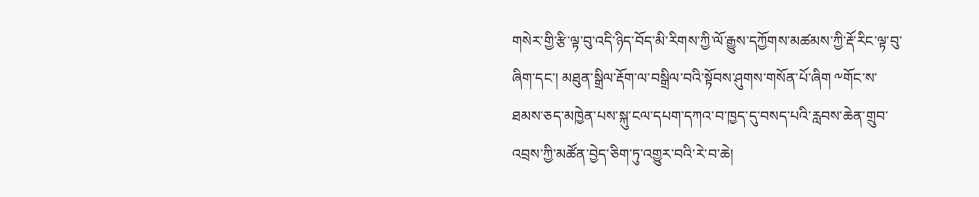གསེར་གྱི་རྩི་ལྟ་བུ་འདི་ཉིད་བོད་མི་རིགས་ཀྱི་ལོ་རྒྱུས་དཀྱོགས་མཚམས་ཀྱི་རྡོ་རིང་ལྟ་བུ་ཞིག་དང་། མཐུན་སྒྲིལ་རྡོག་ལ་བསྒྲིལ་བའི་སྟོབས་ཤུགས་གསོན་པོ་ཞིག ༸གོང་ས་ཐམས་ཅད་མཁྱེན་པས་སྐུ་ངལ་དཔག་དཀའ་བ་ཁྱད་དུ་བསད་པའི་རླབས་ཆེན་གྲུབ་འབྲས་ཀྱི་མཚོན་བྱེད་ཅིག་ཏུ་འགྱུར་བའི་རེ་བ་ཆེ།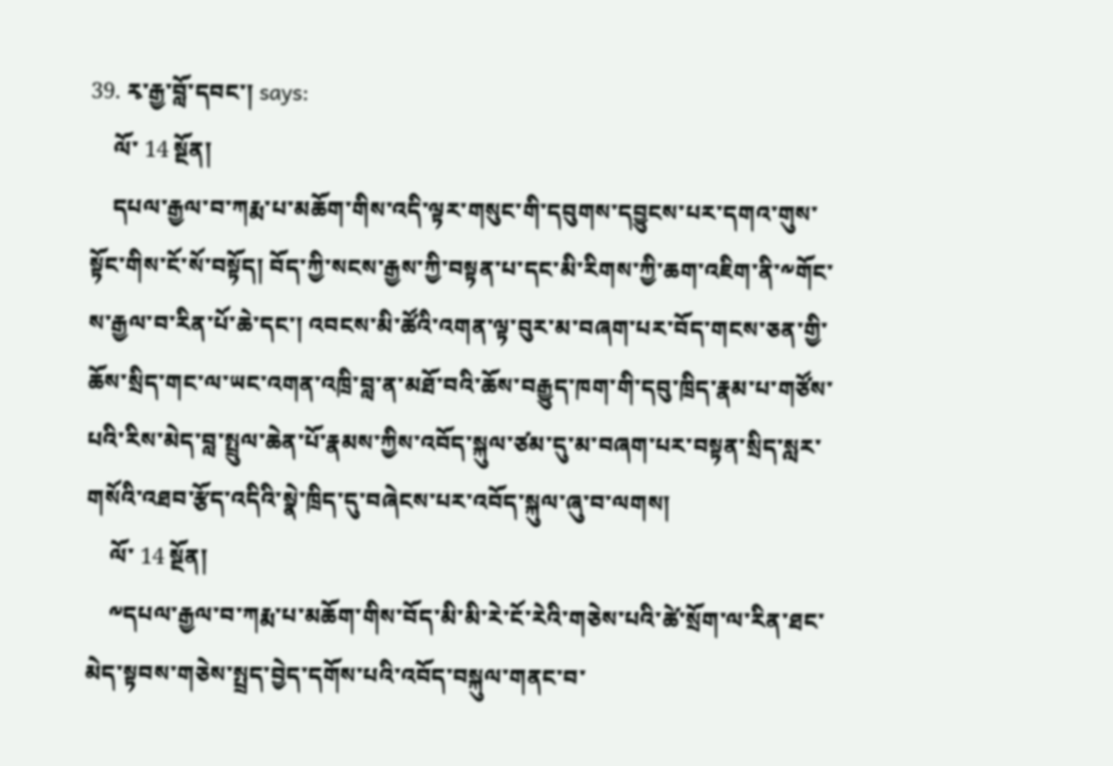39. རྭ་རྒྱ་བློ་དབང་། says:
    ལོ་ 14 སྔོན།
    དཔལ་རྒྱལ་བ་ཀརྨ་པ་མཆོག་གིས་འདི་ལྟར་གསུང་གི་དབུགས་དབྱུངས་པར་དགའ་གུས་སྟོང་གིས་ངོ་སོ་བསྟོད། བོད་ཀྱི་སངས་རྒྱས་ཀྱི་བསྟན་པ་དང་མི་རིགས་ཀྱི་ཆག་འཇིག་ནི་༸གོང་ས་རྒྱལ་བ་རིན་པོ་ཆེ་དང་། འབངས་མི་ཚོའི་འགན་ལྟ་བུར་མ་བཞག་པར་བོད་གངས་ཅན་གྱི་ཆོས་སྲིད་གང་ལ་ཡང་འགན་འཁྲི་བླ་ན་མཐོ་བའི་ཆོས་བརྒྱུད་ཁག་གི་དབུ་ཁྲིད་རྣམ་པ་གཙོས་པའི་རིས་མེད་བླ་སྤྲུལ་ཆེན་པོ་རྣམས་ཀྱིས་འབོད་སྐུལ་ཙམ་དུ་མ་བཞག་པར་བསྟན་སྲིད་སླར་གསོའི་འཐབ་རྩོད་འདིའི་སྣེ་ཁྲིད་དུ་བཞེངས་པར་འབོད་སྐུལ་ཞུ་བ་ལགས།
    ལོ་ 14 སྔོན།
    ༸དཔལ་རྒྱལ་བ་ཀརྨ་པ་མཆོག་གིས་བོད་མི་མི་རེ་ངོ་རེའི་གཅེས་པའི་ཚེ་སྲོག་ལ་རིན་ཐང་མེད་སྟབས་གཅེས་སྤྲད་བྱེད་དགོས་པའི་འབོད་བསྐུལ་གནང་བ་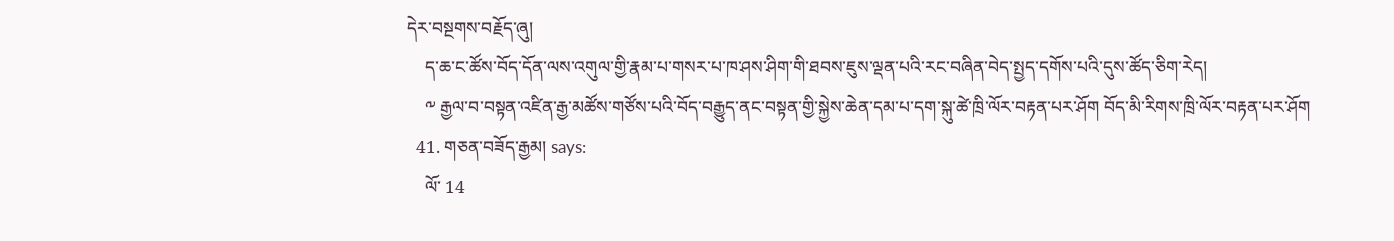དེར་བསྔགས་བརྗོད་ཞུ།
    ད་ཆ་ང་ཚོས་བོད་དོན་ལས་འགུལ་གྱི་རྣམ་པ་གསར་པ་ཁ་ཤས་ཤིག་གི་ཐབས་ཇུས་ལྡན་པའི་རང་བཞིན་བེད་སྤྱད་དགོས་པའི་དུས་ཚོད་ཅིག་རེད།
    ༸ རྒྱལ་བ་བསྟན་འཛིན་རྒྱ་མཚོས་གཙོས་པའི་བོད་བརྒྱུད་ནང་བསྟན་གྱི་སྐྱེས་ཆེན་དམ་པ་དག་སྐུ་ཚེ་ཁྲི་ལོར་བརྟན་པར་ཤོག བོད་མི་རིགས་ཁྲི་ལོར་བརྟན་པར་ཤོག
  41. གཅན་བཟོད་རྒྱམ། says:
    ལོ་ 14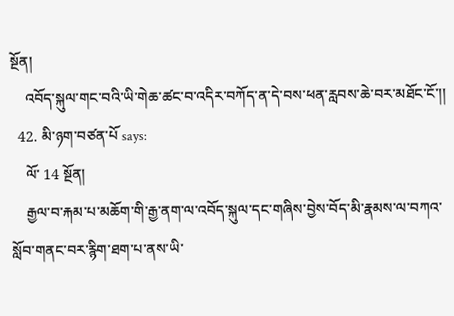སྔོན།
    འབོད་སྐུལ་གང་བའི་ཡི་གེཆ་ཚང་བ་འདིར་བཀོད་ན་དེ་བས་ཕན་རླབས་ཆེ་བར་མཐོང་ངོ་།།
  42. མི་ཉག་བཙན་པོ says:
    ལོ་ 14 སྔོན།
    རྒྱལ་བ་རྐམ་པ་མཆོག་གི་རྒྱ་ནག་ལ་འབོད་སྐུལ་དང་གཞིས་བྱེས་བོད་མི་རྣམས་ལ་བཀའ་སློབ་གནང་བར་རྙིག་ཐག་པ་ནས་ཡི་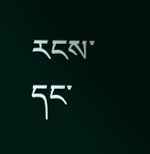རངས་དང་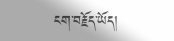ངག་བརྗོད་ཡོད།